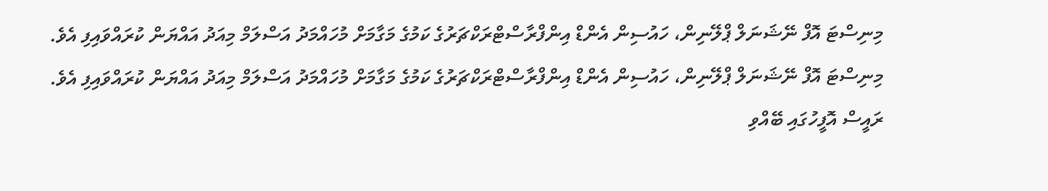މިނިސްޓަ އޮފް ނޭޝަނަލް ޕްލޭނިން، ހައުސިން އެންޑް އިންފްރާސްޓްރަކްޗަރުގެ ކަމުގެ މަގާމަށް މުހައްމަދު އަސްލަމް މިއަދު އައްޔަން ކުރައްވައިފި އެވެ.
މިނިސްޓަ އޮފް ނޭޝަނަލް ޕްލޭނިން، ހައުސިން އެންޑް އިންފްރާސްޓްރަކްޗަރުގެ ކަމުގެ މަގާމަށް މުހައްމަދު އަސްލަމް މިއަދު އައްޔަން ކުރައްވައިފި އެވެ.
ރައީސް އޮފީހުގައި ބޭއްވި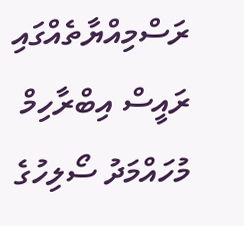ރަސްމިއްޔާތެއްގައި ރައީސް އިބްރާހިމް މުހައްމަދު ސޯލިހުގެ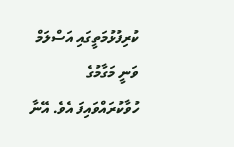ކުރިފުޅުމަތީގައި އަސްލަމް ވަނީ މަގާމުގެ ހުވާކުރައްވައިފަ އެވެ. އޭނާ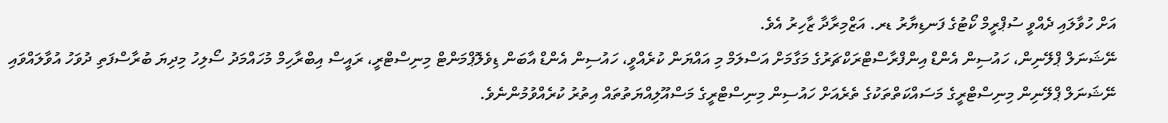އަށް ހުވާލައި ދެއްވީ ސުޕްރީމް ކޯޓުގެ ފަނޑިޔާރު ޑރ. އަޒްމިރާދާ ޒާހިރު އެވެ.
ނޭޝަނަލް ޕްލޭނިން، ހައުސިން އެންޑް އިންފްރާސްޓްރަކްޗަރުގެ މަގާމަށް އަސްލަމް މި އައްޔަން ކުރެއްވީ، ހައުސިން އެންޑް އާބަން ޑިވެލޮޕްމަންޓް މިނިސްޓްރީ، ރައީސް އިބްރާހިމް މުހައްމަދު ސޯލިހު މިދިޔަ ބުރާސްފަތި ދުވަހު އުވާލައްވައި ނޭޝަނަލް ޕްލޭނިން މިނިސްޓްރީގެ މަސައްކަތްތަކުގެ ތެރެއަށް ހައުސިން މިނިސްޓްރީގެ މަސްއޫލިއްޔަތުތައް އިތުރު ކުރެއްވުމުންނެވެ.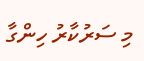މި ސަރުކާރު ހިންގާ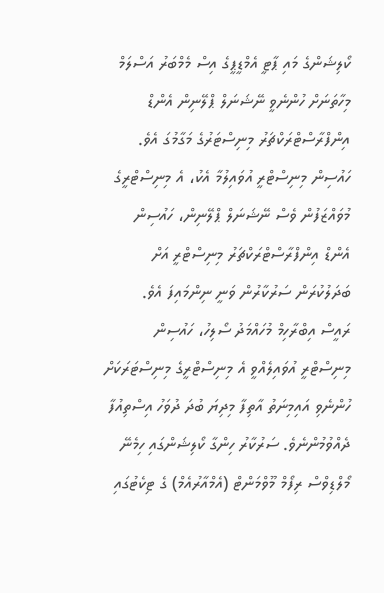ކޯލިޝަންގެ މައި ޕާޓީ އެމްޑީޕީގެ އިސް މެމްބަރު އަސްލަމް މިހާތަނަށް ހުންނެވީ ނޭޝަނަލް ޕްލޭނިން އެންޑް އިންފްރާސްޓްރަކްޗަރު މިނިސްޓަރުގެ މަގާމުގަ އެވެ.
ހައުސިން މިނިސްޓްރީ އުވައިލުމާ އެކު، އެ މިނިސްޓްރީގެ މުވައްޒަފުން ވެސް ނޭޝަނަލް ޕްލޭނިން، ހައުސިން އެންޑް އިންފްރާސްޓްރަކްޗަރު މިނިސްޓްރީ އަށް ބަދަލުކުރަން ސަރުކާރުން ވަނީ ނިންމައިފަ އެވެ.
ރައީސް އިބްރާހިމް މުހައްމަދު ސޯލިހު، ހައުސިން މިނިސްޓްރީ އުވައިލެއްވީ އެ މިނިސްޓްރީގެ މިނިސްޓަރަކަށް ހުންނެވި އައިމިނަތު އާތިފާ މިދިޔަ ބުދަ ދުވަހު އިސްތިއުފާ ދެއްވުމުންނެވެ. ސަރުކާރު ހިންގާ ކޯލިޝަންގައި ހިމެނޭ މޯލްޑިވްސް ރިފޯމް މޫވްމަންޓް (އެމްއާރުއެމް) ގެ ޓިކެޓުގައި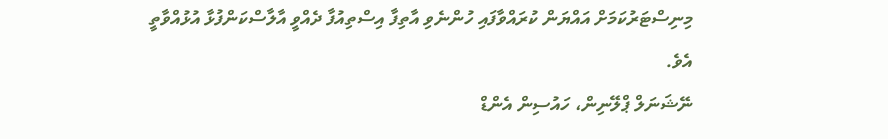މިނިސްޓަރުކަމަށް އައްޔަން ކުރައްވާފައި ހުންނެވި އާތިފާ އިސްތިއުފާ ދެއްވީ އާލާސްކަންފުޅާ އުޅުއްވާތީ އެވެ.
ނޭޝަނަލް ޕްލޭނިން، ހައުސިން އެންޑް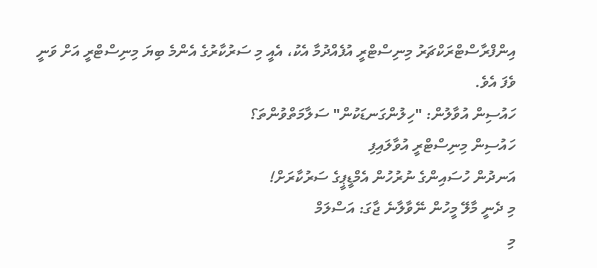އިންފްރާސްޓްރަކްޗަރު މިނިސްޓްރީ އުފެއްދުމާ އެކު، އެއީ މި ސަރުކާރުގެ އެންމެ ބިޔަ މިނިސްޓްރީ އަށް ވަނީ ވެފަ އެވެ.
ހައުސިން އުވާލުން: "ހިލުންގަނޑަކުން" ސަލާމަތްވުންތަ؟
ހައުސިން މިނިސްޓްރީ އުވާލައިފި
އަނދުން ހުސައިންގެ ނުރުހުން އެމްޑީޕީގެ ސަރުކާރަށް!
މި ދެނީ މާލޭ މީހުން ނޭވާލާނެ ޖާގަ: އަސްލަމް
މި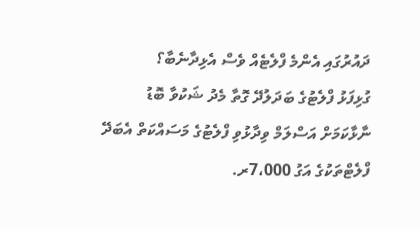ދައުރުގައި އެންމެ ފްލެޓެއް ވެސް އެޅިދާނެބާ؟
ގުޅިފަޅު ފްލެޓުގެ ބަދަލުދޭ ގޮތާ މެދު ޝަކުވާ ބޮޑު
ނާޅާކަމަށް އަސްލަމް ވިދާޅުވި ފްލެޓުގެ މަސައްކަތް އެބަދޭ
ފްލެޓްތަކުގެ އަގު 7،000ރ.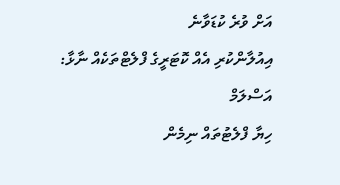އަށް ވުރެ ކުޑަވާނެ
އިއުލާންކުރި އެއް ކޮޓަރީގެ ފްލެޓްތަކެއް ނާޅާ: އަސްލަމް
ހިޔާ ފްލެޓުތައް ނިމެން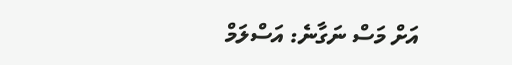އަށް މަސް ނަގާނެ: އަސްލަމް